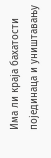Има ли краја бахатости појединаца и уништавању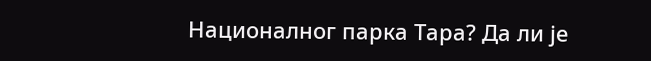Националног парка Тара? Да ли је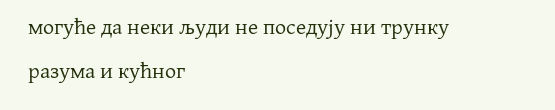могуће да неки људи не поседују ни трунку разума и кућног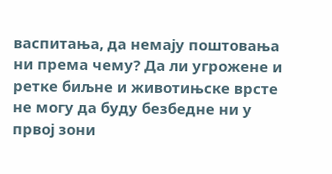васпитања, да немају поштовања ни према чему? Да ли угрожене и ретке биљне и животињске врсте не могу да буду безбедне ни у првој зони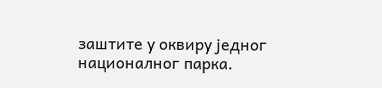заштите у оквиру једног националног парка.